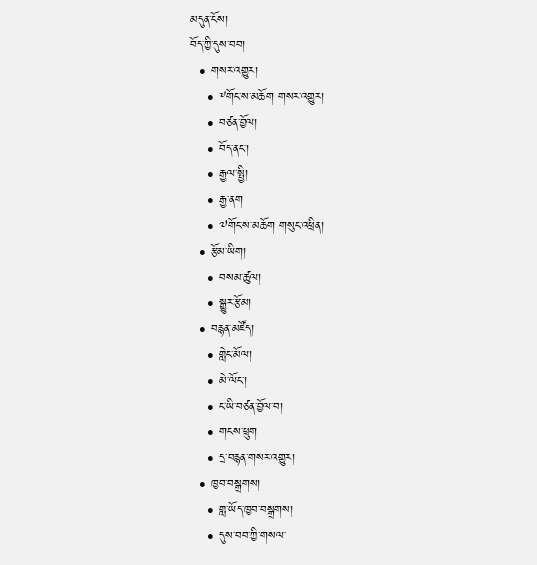མདུན་ངོས།
བོད་ཀྱི་དུས་བབ།
  • གསར་འགྱུར།
    • ༸གོང་ས་མཆོག གསར་འགྱུར།
    • བཙན་བྱོལ།
    • བོད་ནང་།
    • རྒྱལ་སྤྱི།
    • རྒྱ་ནག
    • ༧གོང་ས་མཆོག གསུང་འཕྲིན།
  • རྩོམ་ཡིག།
    • བསམ་ཚུལ།
    • སྒྱུར་རྩོམ།
  • བརྙན་མཛོད།
    • གླེང་མོལ།
    • མེ་ལོང་།
    • ང་ཡི་བཙན་བྱོལ་བ།
    • གངས་ཕྲུག
    • དྲ་བརྙན་གསར་འགྱུར།
  • ཁྱབ་བསྒྲགས།
    • གླ་ཡོད་ཁྱབ་བསྒྲགས།
    • དུས་བབ་ཀྱི་གསལ་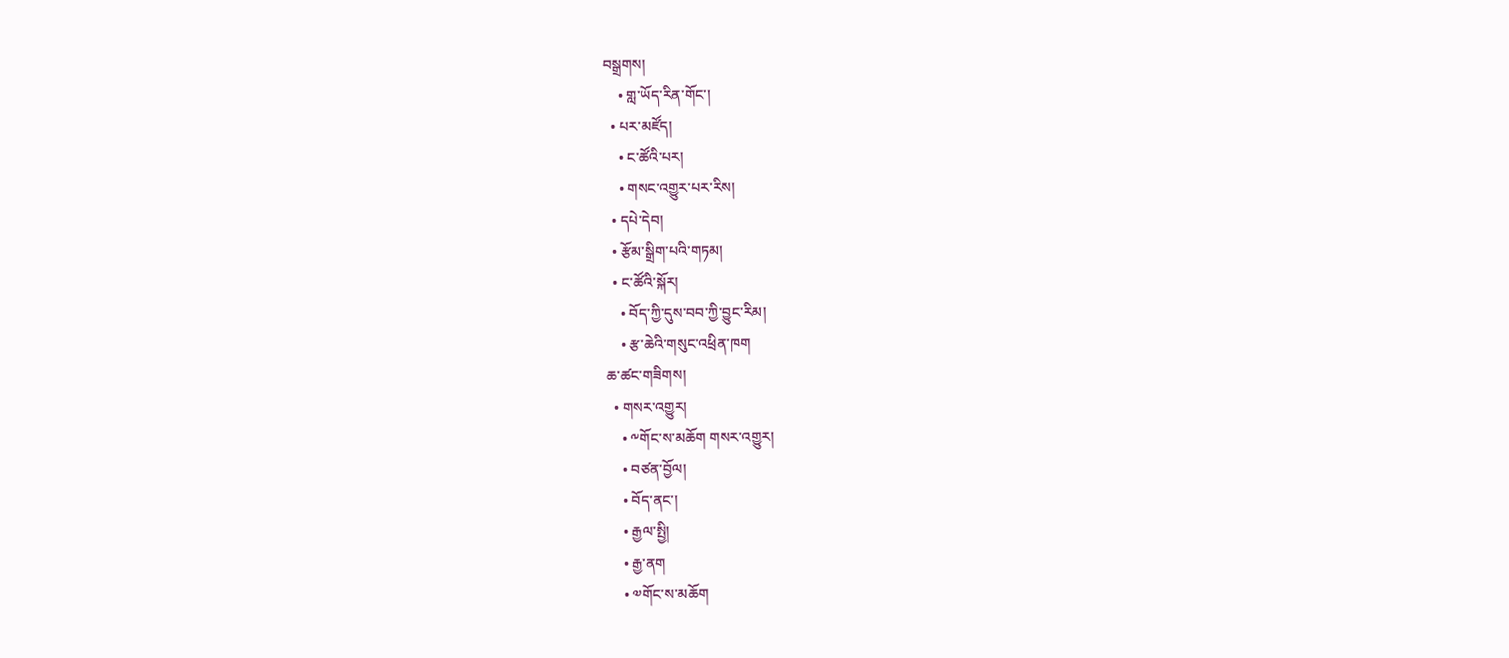བསྒྲགས།
    • གླ་ཡོད་རིན་གོང་།
  • པར་མཛོད།
    • ང་ཚོའི་པར།
    • གསང་འགྱུར་པར་རིས།
  • དཔེ་དེབ།
  • རྩོམ་སྒྲིག་པའི་གཏམ།
  • ང་ཚོའི་སྐོར།
    • བོད་ཀྱི་དུས་བབ་ཀྱི་བྱུང་རིམ།
    • རྩ་ཆེའི་གསུང་འཕྲིན་ཁག
ཆ་ཚང་གཟིགས།
  • གསར་འགྱུར།
    • ༸གོང་ས་མཆོག གསར་འགྱུར།
    • བཙན་བྱོལ།
    • བོད་ནང་།
    • རྒྱལ་སྤྱི།
    • རྒྱ་ནག
    • ༧གོང་ས་མཆོག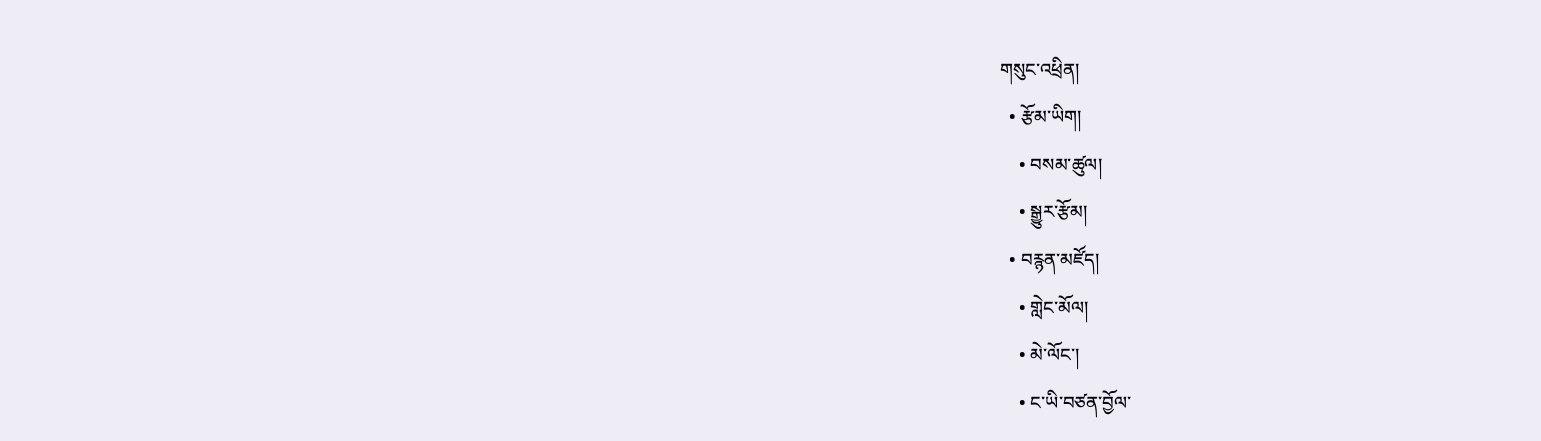གསུང་འཕྲིན།
  • རྩོམ་ཡིག།
    • བསམ་ཚུལ།
    • སྒྱུར་རྩོམ།
  • བརྙན་མཛོད།
    • གླེང་མོལ།
    • མེ་ལོང་།
    • ང་ཡི་བཙན་བྱོལ་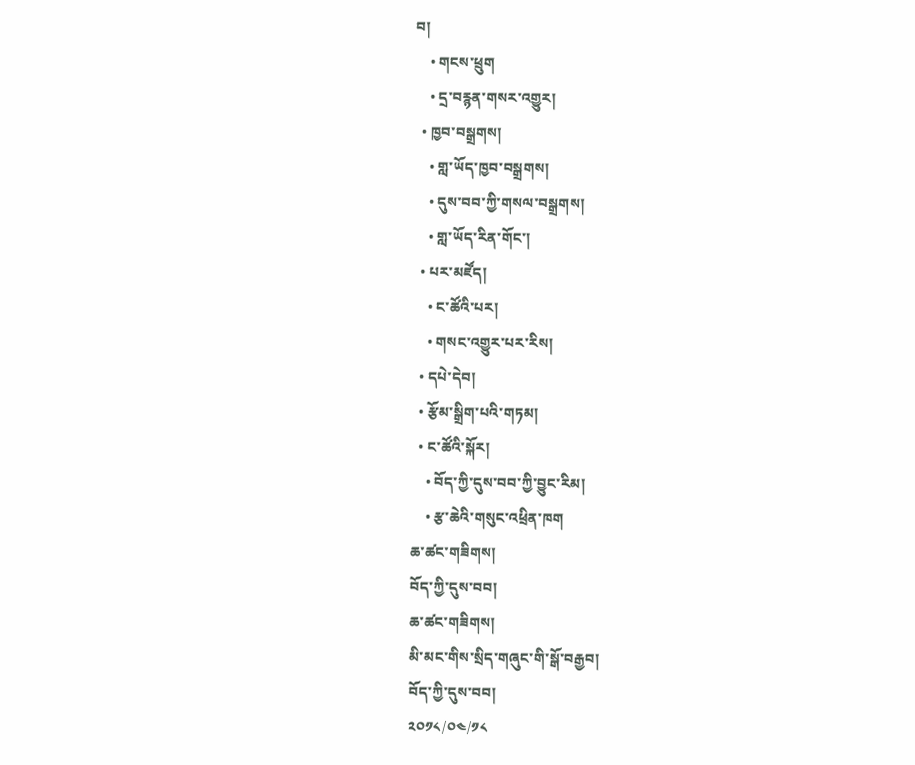བ།
    • གངས་ཕྲུག
    • དྲ་བརྙན་གསར་འགྱུར།
  • ཁྱབ་བསྒྲགས།
    • གླ་ཡོད་ཁྱབ་བསྒྲགས།
    • དུས་བབ་ཀྱི་གསལ་བསྒྲགས།
    • གླ་ཡོད་རིན་གོང་།
  • པར་མཛོད།
    • ང་ཚོའི་པར།
    • གསང་འགྱུར་པར་རིས།
  • དཔེ་དེབ།
  • རྩོམ་སྒྲིག་པའི་གཏམ།
  • ང་ཚོའི་སྐོར།
    • བོད་ཀྱི་དུས་བབ་ཀྱི་བྱུང་རིམ།
    • རྩ་ཆེའི་གསུང་འཕྲིན་ཁག
ཆ་ཚང་གཟིགས།
བོད་ཀྱི་དུས་བབ།
ཆ་ཚང་གཟིགས།
མི་མང་གིས་སྲིད་གཞུང་གི་སྒོ་བརྒྱབ།
བོད་ཀྱི་དུས་བབ།
༢༠༡༨/༠༤/༡༨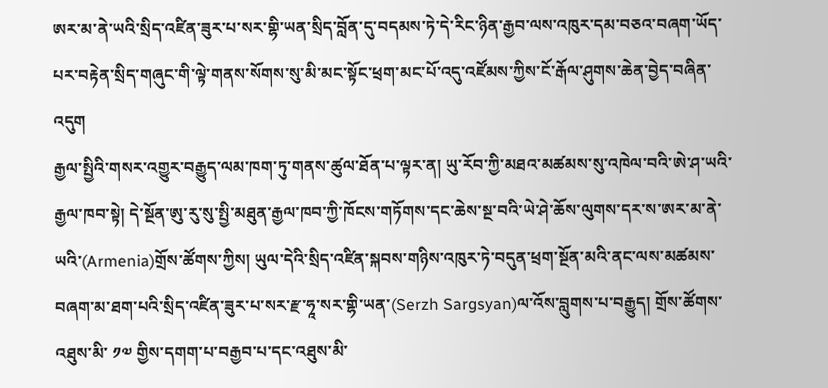ཨར་མ་ནེ་ཡའི་སྲིད་འཛིན་ཟུར་པ་སར་གྷི་ཡན་སྲིད་བློན་དུ་བདམས་ཏེ་དེ་རིང་ཉིན་རྒྱབ་ལས་འཁུར་དམ་བཅའ་བཞག་ཡོད་པར་བརྟེན་སྲིད་གཞུང་གི་ལྟེ་གནས་སོགས་སུ་མི་མང་སྟོང་ཕྲག་མང་པོ་འདུ་འཛོམས་ཀྱིས་ངོ་རྒོལ་ཤུགས་ཆེན་བྱེད་བཞིན་འདུག
རྒྱལ་སྤྱིའི་གསར་འགྱུར་བརྒྱུད་ལམ་ཁག་ཏུ་གནས་ཚུལ་ཐོན་པ་ལྟར་ན། ཡུ་རོབ་ཀྱི་མཐའ་མཚམས་སུ་འཁེལ་བའི་ཨེ་ཤ་ཡའི་རྒྱལ་ཁབ་སྟེ། དེ་སྔོན་ཨུ་རུ་སུ་སྤྱི་མཐུན་རྒྱལ་ཁབ་ཀྱི་ཁོངས་གཏོགས་དང་ཆེས་སྔ་བའི་ཡེ་ཤེ་ཆོས་ལུགས་དར་ས་ཨར་མ་ནེ་ཡའི་(Armenia)གྲོས་ཚོགས་ཀྱིས། ཡུལ་དེའི་སྲིད་འཛིན་སྐབས་གཉིས་འཁུར་ཏེ་བདུན་ཕྲག་སྔོན་མའི་ནང་ལས་མཚམས་བཞག་མ་ཐག་པའི་སྲིད་འཛིན་ཟུར་པ་སར་རྫ་ཧཱ་སར་གྷི་ཡན་(Serzh Sargsyan)ལ་འོས་བླུགས་པ་བརྒྱུད། གྲོས་ཚོགས་འཐུས་མི་ ༡༧ གྱིས་དགག་པ་བརྒྱབ་པ་དང་འཐུས་མི་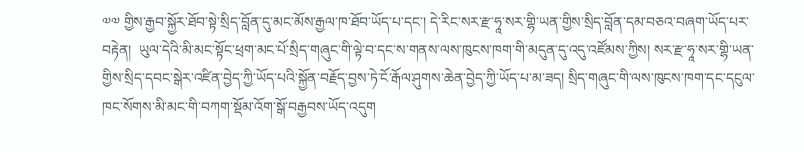༧༧ གྱིས་རྒྱབ་སྐྱོར་ཐོབ་སྟེ་སྲིད་བློན་དུ་མང་མོས་རྒྱལ་ཁ་ཐོབ་ཡོད་པ་དང་། དེ་རིང་སར་རྫ་ཧཱ་སར་གྷི་ཡན་གྱིས་སྲིད་བློན་དམ་བཅའ་བཞག་ཡོད་པར་བརྟེན།  ཡུལ་དེའི་མི་མང་སྟོང་ཕྲག་མང་པོ་སྲིད་གཞུང་གི་ལྟེ་བ་དང་ས་གནས་ལས་ཁུངས་ཁག་གི་མདུན་དུ་འདུ་འཛོམས་ཀྱིས། སར་རྫ་ཧཱ་སར་གྷི་ཡན་གྱིས་སྲིད་དབང་སྒེར་འཛིན་བྱེད་ཀྱི་ཡོད་པའི་སྐྱོན་བརྗོད་བྱས་ཏེ་ངོ་རྒོལ་ཤུགས་ཆེན་བྱེད་ཀྱི་ཡོད་པ་མ་ཟད། སྲིད་གཞུང་གི་ལས་ཁུངས་ཁག་དང་དངུལ་ཁང་སོགས་མི་མང་གི་བཀག་སྡོམ་འོག་སྒོ་བརྒྱབས་ཡོད་འདུག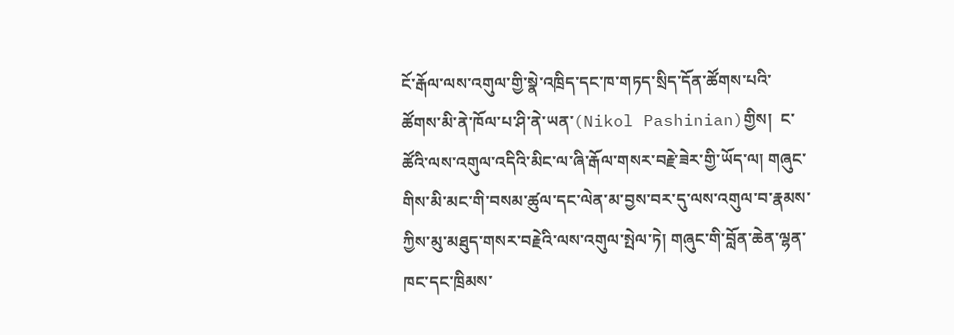ངོ་རྒོལ་ལས་འགུལ་གྱི་སྣེ་འཁྲིད་དང་ཁ་གཏད་སྲིད་དོན་ཚོགས་པའི་ཚོགས་མི་ནེ་ཁོལ་པ་ཤི་ནེ་ཡན་(Nikol Pashinian)གྱིས།  ང་ཚོའི་ལས་འགུལ་འདིའི་མིང་ལ་ཞི་རྒོལ་གསར་བརྗེ་ཟེར་གྱི་ཡོད་ལ། གཞུང་གིས་མི་མང་གི་བསམ་ཚུལ་དང་ལེན་མ་བྱས་བར་དུ་ལས་འགུལ་བ་རྣམས་ཀྱིས་མུ་མཐུད་གསར་བརྗེའི་ལས་འགུལ་སྤེལ་ཏེ། གཞུང་གི་བློན་ཆེན་ལྷན་ཁང་དང་ཁྲིམས་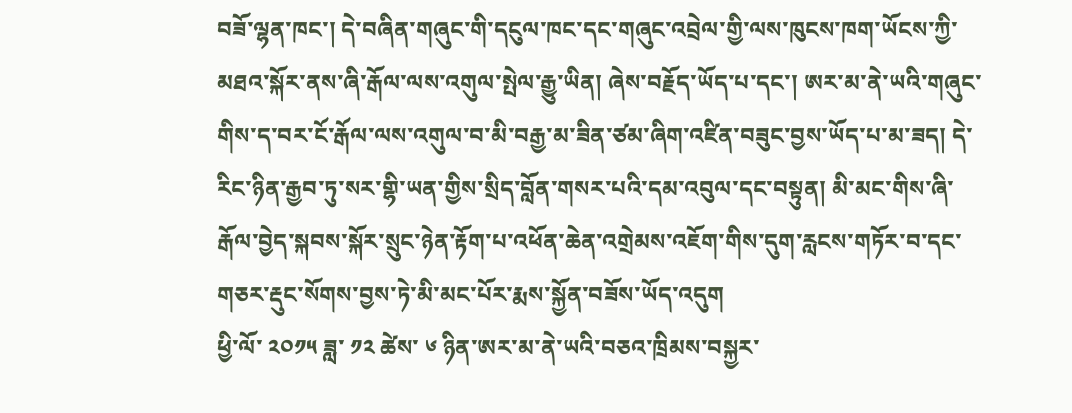བཟོ་ལྷན་ཁང་། དེ་བཞིན་གཞུང་གི་དངུལ་ཁང་དང་གཞུང་འབྲེལ་གྱི་ལས་ཁུངས་ཁག་ཡོངས་ཀྱི་མཐའ་སྐོར་ནས་ཞི་རྒོལ་ལས་འགུལ་སྤེལ་རྒྱུ་ཡིན། ཞེས་བརྗོད་ཡོད་པ་དང་། ཨར་མ་ནེ་ཡའི་གཞུང་གིས་ད་བར་ངོ་རྒོལ་ལས་འགུལ་བ་མི་བརྒྱ་མ་ཟིན་ཙམ་ཞིག་འཛིན་བཟུང་བྱས་ཡོད་པ་མ་ཟད། དེ་རིང་ཉིན་རྒྱབ་ཏུ་སར་གྷི་ཡན་གྱིས་སྲིད་བློན་གསར་པའི་དམ་འབུལ་དང་བསྟུན། མི་མང་གིས་ཞི་རྒོལ་བྱེད་སྐབས་སྐོར་སྲུང་ཉེན་རྟོག་པ་འཕོན་ཆེན་འགྲེམས་འཇོག་གིས་དུག་རླངས་གཏོར་བ་དང་གཅར་རྡུང་སོགས་བྱས་ཏེ་མི་མང་པོར་རྨས་སྐྱོན་བཟོས་ཡོད་འདུག
ཕྱི་ལོ་ ༢༠༡༥ ཟླ་ ༡༢ ཚེས་ ༦ ཉིན་ཨར་མ་ནེ་ཡའི་བཅའ་ཁྲིམས་བསྐྱར་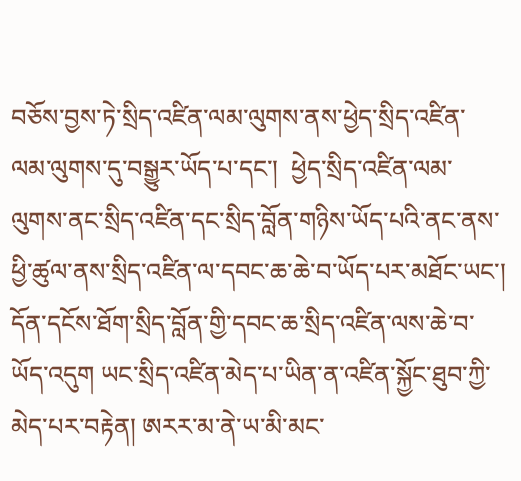བཅོས་བྱས་ཏེ་སྲིད་འཛིན་ལམ་ལུགས་ནས་ཕྱེད་སྲིད་འཛིན་ལམ་ལུགས་དུ་བསྒྱུར་ཡོད་པ་དང་།  ཕྱེད་སྲིད་འཛིན་ལམ་ལུགས་ནང་སྲིད་འཛིན་དང་སྲིད་བློན་གཉིས་ཡོད་པའི་ནང་ནས་ཕྱི་ཚུལ་ནས་སྲིད་འཛིན་ལ་དབང་ཆ་ཆེ་བ་ཡོད་པར་མཐོང་ཡང་། དོན་དངོས་ཐོག་སྲིད་བློན་གྱི་དབང་ཆ་སྲིད་འཛིན་ལས་ཆེ་བ་ཡོད་འདུག ཡང་སྲིད་འཛིན་མེད་པ་ཡིན་ན་འཛིན་སྐྱོང་ཐུབ་ཀྱི་མེད་པར་བརྟེན། ཨརར་མ་ནེ་ཡ་མི་མང་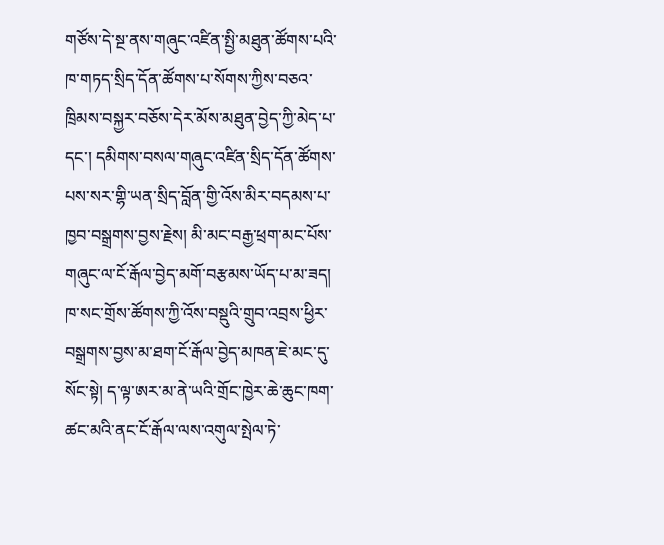གཙོས་དེ་སྔ་ནས་གཞུང་འཛིན་སྤྱི་མཐུན་ཚོགས་པའི་ཁ་གཏད་སྲིད་དོན་ཚོགས་པ་སོགས་ཀྱིས་བཅའ་ཁྲིམས་བསྐྱར་བཅོས་དེར་མོས་མཐུན་བྱེད་ཀྱི་མེད་པ་དང་། དམིགས་བསལ་གཞུང་འཛིན་སྲིད་དོན་ཚོགས་པས་སར་གྷི་ཡན་སྲིད་བློན་གྱི་འོས་མིར་བདམས་པ་ཁྱབ་བསྒྲགས་བྱས་རྗེས། མི་མང་བརྒྱ་ཕྲག་མང་པོས་གཞུང་ལ་ངོ་རྒོལ་བྱེད་མགོ་བརྩམས་ཡོད་པ་མ་ཟད། ཁ་སང་གྲོས་ཚོགས་ཀྱི་འོས་བསྡུའི་གྲུབ་འབྲས་ཕྱིར་བསྒྲགས་བྱས་མ་ཐག་ངོ་རྒོལ་བྱེད་མཁན་ཇེ་མང་དུ་སོང་སྟེ། ད་ལྟ་ཨར་མ་ནེ་ཡའི་གྲོང་ཁྱེར་ཆེ་ཆུང་ཁག་ཚང་མའི་ནང་ངོ་རྒོལ་ལས་འགུལ་སྤེལ་ཏེ་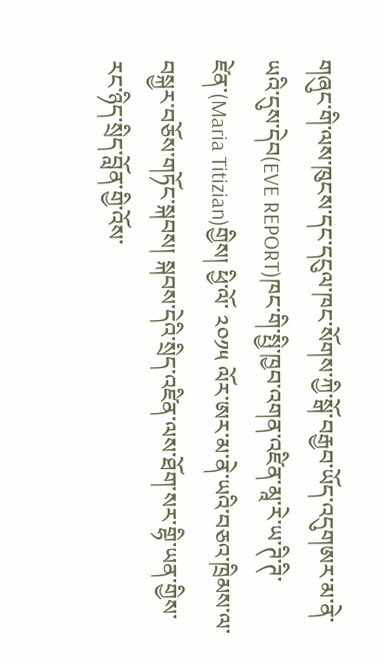གཞུང་གི་ལས་ཁུངས་དང་དངུལ་ཁང་སོགས་ཀྱི་སྒོ་བརྒྱབ་ཡོད་འདུགཨར་མ་ནེ་ཡའི་དུས་དེབ(EVE REPORT)ཁང་གི་སྤྱི་ཁྱབ་འགན་འཛིན་མཱ་རེ་ཡ་ཊི་ཊི་ཛེན་(Maria Titizian)གྱིས། ཕྱི་ལོ་ ༢༠༡༥ ལོར་ཨར་མ་ནེ་ཡའི་བཅའ་ཁྲིམས་ལ་བསྐྱར་བཅོས་གཏོང་སྐབས། སྐབས་དེའི་སྲིད་འཛིན་ལས་ཐོག་སར་གྷི་ཡན་གྱིས་རང་ཉིད་སྲིད་བློན་གྱི་འོས་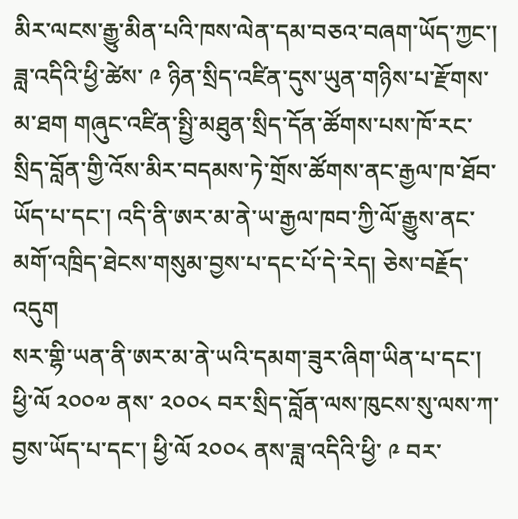མིར་ལངས་རྒྱུ་མིན་པའི་ཁས་ལེན་དམ་བཅའ་བཞག་ཡོད་ཀྱང་། ཟླ་འདིའི་ཕྱི་ཚེས་ ༩ ཉིན་སྲིད་འཛིན་དུས་ཡུན་གཉིས་པ་རྫོགས་མ་ཐག གཞུང་འཛིན་སྤྱི་མཐུན་སྲིད་དོན་ཚོགས་པས་ཁོ་རང་སྲིད་བློན་གྱི་འོས་མིར་བདམས་ཏེ་གྲོས་ཚོགས་ནང་རྒྱལ་ཁ་ཐོབ་ཡོད་པ་དང་། འདི་ནི་ཨར་མ་ནེ་ཡ་རྒྱལ་ཁབ་ཀྱི་ལོ་རྒྱུས་ནང་མགོ་འཁྲིད་ཐེངས་གསུམ་བྱས་པ་དང་པོ་དེ་རེད། ཅེས་བརྗོད་འདུག
སར་གྷི་ཡན་ནི་ཨར་མ་ནེ་ཡའི་དམག་ཟུར་ཞིག་ཡིན་པ་དང་། ཕྱི་ལོ ༢༠༠༧ ནས་ ༢༠༠༨ བར་སྲིད་བློན་ལས་ཁུངས་སུ་ལས་ཀ་བྱས་ཡོད་པ་དང་། ཕྱི་ལོ ༢༠༠༨ ནས་ཟླ་འདིའི་ཕྱི་ ༩ བར་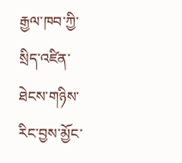རྒྱལ་ཁབ་ཀྱི་སྲིད་འཛིན་ཐེངས་གཉིས་རིང་བྱས་མྱོང་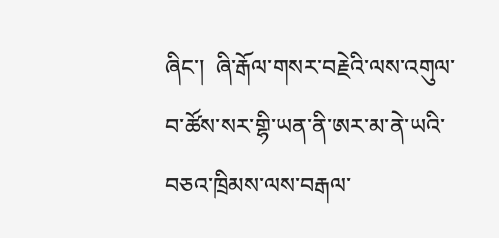ཞིང་།  ཞི་རྒོལ་གསར་བརྗེའི་ལས་འགུལ་བ་ཚོས་སར་གྷི་ཡན་ནི་ཨར་མ་ནེ་ཡའི་བཅའ་ཁྲིམས་ལས་བརྒལ་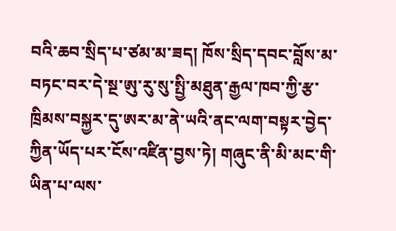བའི་ཆབ་སྲིད་པ་ཙམ་མ་ཟད། ཁོས་སྲིད་དབང་བློས་མ་བཏང་བར་དེ་སྔ་ཨུ་རུ་སུ་སྤྱི་མཐུན་རྒྱལ་ཁབ་ཀྱི་རྩ་ཁྲིམས་བསྐྱར་དུ་ཨར་མ་ནེ་ཡའི་ནང་ལག་བསྟར་བྱེད་ཀྱིན་ཡོད་པར་ངོས་འཛིན་བྱས་ཏེ། གཞུང་ནི་མི་མང་གི་ཡིན་པ་ལས་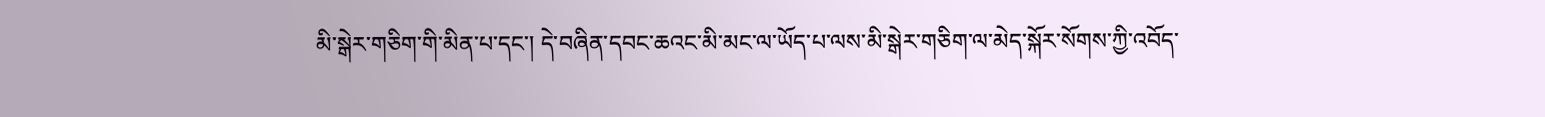མི་སྒེར་གཅིག་གི་མིན་པ་དང་། དེ་བཞིན་དབང་ཆའང་མི་མང་ལ་ཡོད་པ་ལས་མི་སྒེར་གཅིག་ལ་མེད་སྐོར་སོགས་ཀྱི་འབོད་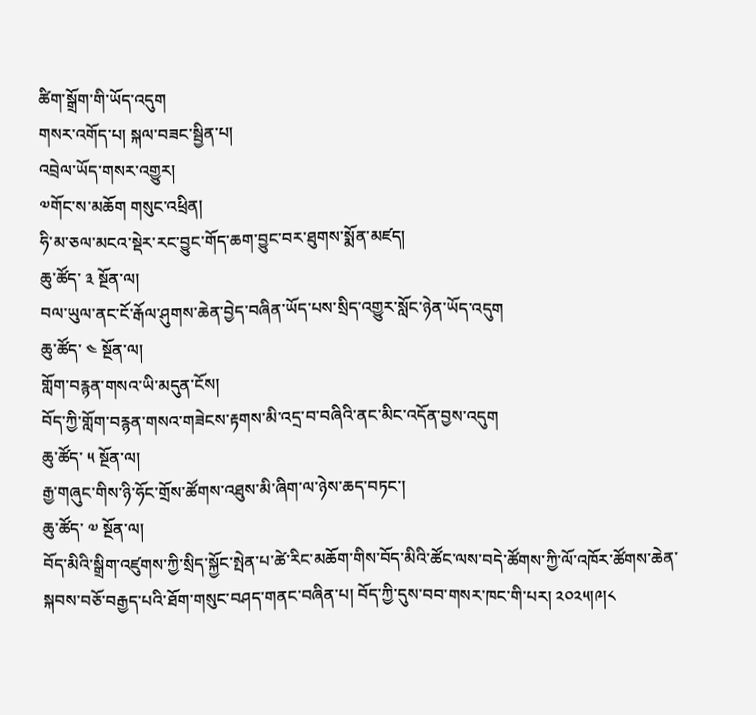ཚིག་སྒྲོག་གི་ཡོད་འདུག
གསར་འགོད་པ། སྐལ་བཟང་སྦྱིན་པ།
འབྲེལ་ཡོད་གསར་འགྱུར།
༧གོང་ས་མཆོག གསུང་འཕྲིན།
ཧི་མ་ཅལ་མངའ་སྡེར་རང་བྱུང་གོད་ཆག་བྱུང་བར་ཐུགས་སྨོན་མཛད།
ཆུ་ཚོད་ ༣ སྔོན་ལ།
བལ་ཡུལ་ནང་ངོ་རྒོལ་ཤུགས་ཆེན་བྱེད་བཞིན་ཡོད་པས་སྲིད་འགྱུར་སློང་ཉེན་ཡོད་འདུག
ཆུ་ཚོད་ ༤ སྔོན་ལ།
གློག་བརྙན་གསའ་ཡི་མདུན་ངོས།
བོད་ཀྱི་གློག་བརྙན་གསའ་གཟེངས་རྟགས་མི་འདྲ་བ་བཞིའི་ནང་མིང་འདོན་བྱས་འདུག
ཆུ་ཚོད་ ༥ སྔོན་ལ།
རྒྱ་གཞུང་གིས་ཉི་ཧོང་གྲོས་ཚོགས་འཐུས་མི་ཞིག་ལ་ཉེས་ཆད་བཏང་།
ཆུ་ཚོད་ ༧ སྔོན་ལ།
བོད་མིའི་སྒྲིག་འཛུགས་ཀྱི་སྲིད་སྐྱོང་སྤེན་པ་ཚེ་རིང་མཆོག་གིས་བོད་མིའི་ཚོང་ལས་བདེ་ཚོགས་ཀྱི་ལོ་འཁོར་ཚོགས་ཆེན་སྐབས་བཅོ་བརྒྱད་པའི་ཐོག་གསུང་བཤད་གནང་བཞིན་པ། བོད་ཀྱི་དུས་བབ་གསར་ཁང་གི་པར། ༢༠༢༥།༩།༨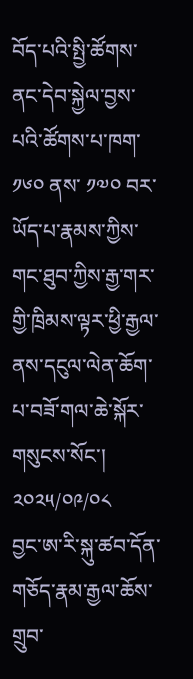བོད་པའི་སྤྱི་ཚོགས་ནང་དེབ་སྐྱེལ་བྱས་པའི་ཚོགས་པ་ཁག་ ༡༦༠ ནས་ ༡༧༠ བར་ཡོད་པ་རྣམས་ཀྱིས་གང་ཐུབ་ཀྱིས་རྒྱ་གར་གྱི་ཁྲིམས་ལྟར་ཕྱི་རྒྱལ་ནས་དངུལ་ལེན་ཆོག་པ་བཟོ་གལ་ཆེ་སྐོར་གསུངས་སོང་།
༢༠༢༥/༠༩/༠༨
བྱང་ཨ་རི་སྐུ་ཚབ་དོན་གཅོད་རྣམ་རྒྱལ་ཆོས་གྲུབ་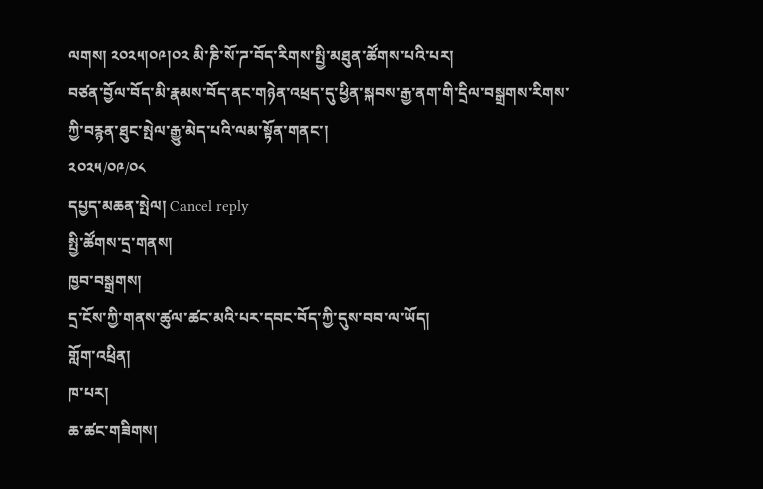ལགས། ༢༠༢༥།༠༩།༠༢ མི་ཎི་སོ་ཌ་བོད་རིགས་སྤྱི་མཐུན་ཚོགས་པའི་པར།
བཙན་བྱོལ་བོད་མི་རྣམས་བོད་ནང་གཉེན་འཕྲད་དུ་ཕྱིན་སྐབས་རྒྱ་ནག་གི་དྲིལ་བསྒྲགས་རིགས་ཀྱི་བརྙན་ཐུང་སྤེལ་རྒྱུ་མེད་པའི་ལམ་སྟོན་གནང་།
༢༠༢༥/༠༩/༠༨
དཔྱད་མཆན་སྤེལ། Cancel reply
སྤྱི་ཚོགས་དྲ་གནས།
ཁྱབ་བསྒྲགས།
དྲ་ངོས་ཀྱི་གནས་ཚུལ་ཚང་མའི་པར་དབང་བོད་ཀྱི་དུས་བབ་ལ་ཡོད།
གློག་འཕྲིན།
ཁ་པར།
ཆ་ཚང་གཟིགས།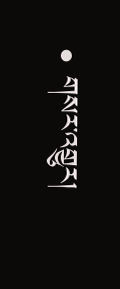• གསར་འགྱུར།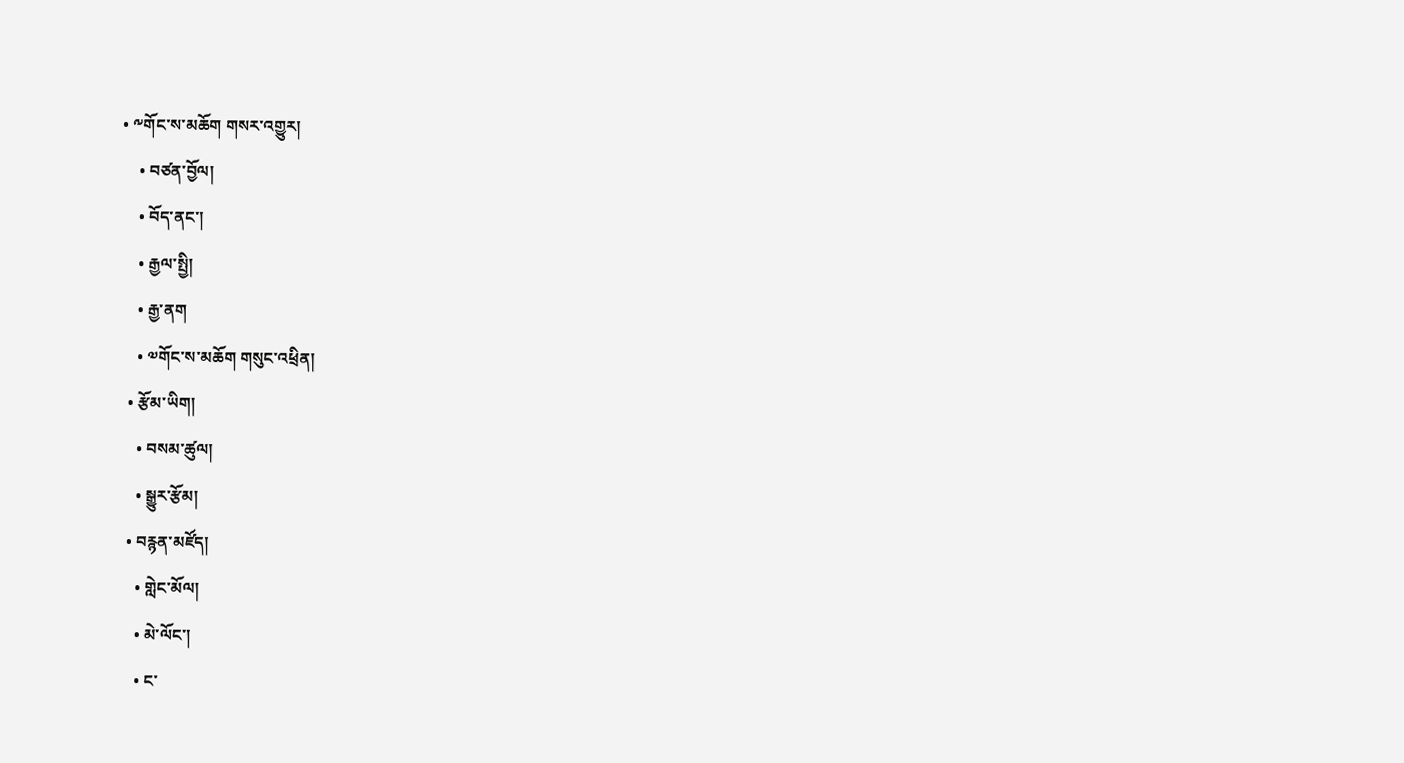• ༸གོང་ས་མཆོག གསར་འགྱུར།
    • བཙན་བྱོལ།
    • བོད་ནང་།
    • རྒྱལ་སྤྱི།
    • རྒྱ་ནག
    • ༧གོང་ས་མཆོག གསུང་འཕྲིན།
  • རྩོམ་ཡིག།
    • བསམ་ཚུལ།
    • སྒྱུར་རྩོམ།
  • བརྙན་མཛོད།
    • གླེང་མོལ།
    • མེ་ལོང་།
    • ང་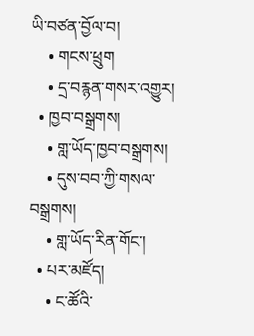ཡི་བཙན་བྱོལ་བ།
    • གངས་ཕྲུག
    • དྲ་བརྙན་གསར་འགྱུར།
  • ཁྱབ་བསྒྲགས།
    • གླ་ཡོད་ཁྱབ་བསྒྲགས།
    • དུས་བབ་ཀྱི་གསལ་བསྒྲགས།
    • གླ་ཡོད་རིན་གོང་།
  • པར་མཛོད།
    • ང་ཚོའི་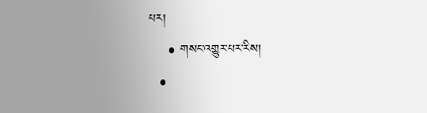པར།
    • གསང་འགྱུར་པར་རིས།
  •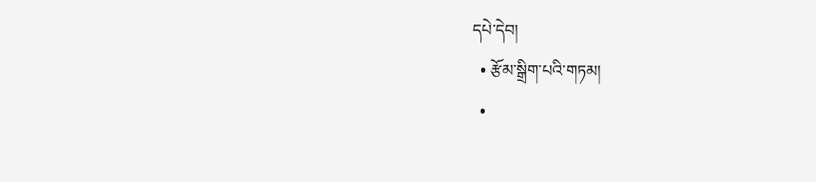དཔེ་དེབ།
  • རྩོམ་སྒྲིག་པའི་གཏམ།
  •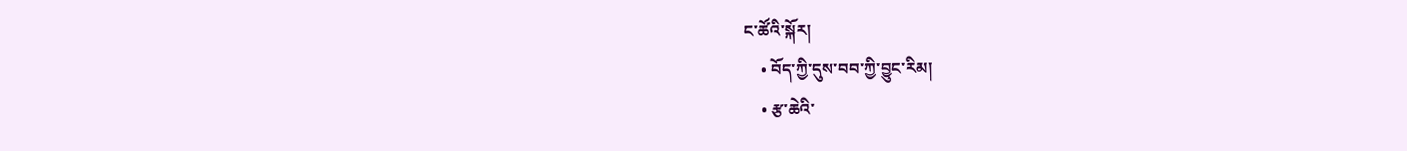ང་ཚོའི་སྐོར།
    • བོད་ཀྱི་དུས་བབ་ཀྱི་བྱུང་རིམ།
    • རྩ་ཆེའི་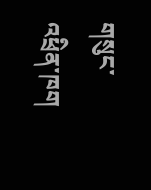གསུང་འཕྲིན་ཁག